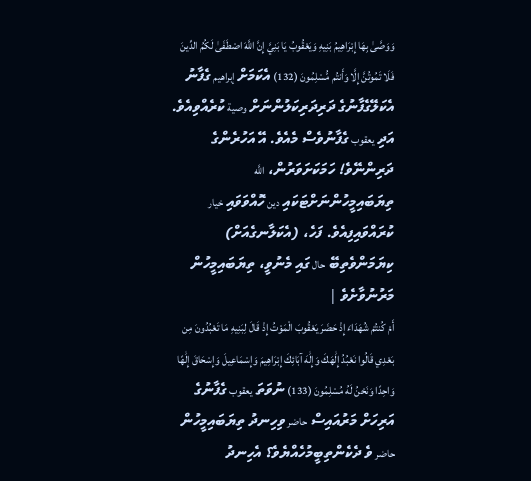وَوَصَّىٰ بِهَا إِبْرَاهِيمُ بَنِيهِ وَيَعْقُوبُ يَا بَنِيَّ إِنَّ اللَّهَ اصْطَفَىٰ لَكُمُ الدِّينَ فَلَا تَمُوتُنَّ إِلَّا وَأَنتُم مُّسْلِمُونَ (132) އެކަމަށް إبراهيم ގެފާނު އެކަލޭގެފާނުގެ ދަރިދަރިކަލުންނަށް وصية ކުރެއްވިއެވެ. އަދި يعقوب ގެފާނުވެސް މެއެވެ. އޭ އަހުރެންގެ ދަރިންނޭވެ! ހަމަކަށަވަރުން، اللَّه ތިޔަބައިމީހުންނަށްޓަކައި دين ހޮއްވަވައި خيار ކުރައްވައިފިއެވެ. ފަހެ، (އެކަލާނގެއަށް) ކިޔަމަންވެތިބޭ حال ގައި މެނުވީ، ތިޔަބައިމީހުން މަރުނުވާށެވެ |
أَمْ كُنتُمْ شُهَدَاءَ إِذْ حَضَرَ يَعْقُوبَ الْمَوْتُ إِذْ قَالَ لِبَنِيهِ مَا تَعْبُدُونَ مِن بَعْدِي قَالُوا نَعْبُدُ إِلَٰهَكَ وَإِلَٰهَ آبَائِكَ إِبْرَاهِيمَ وَإِسْمَاعِيلَ وَإِسْحَاقَ إِلَٰهًا وَاحِدًا وَنَحْنُ لَهُ مُسْلِمُونَ (133) ނުވަތަ يعقوب ގެފާނުގެ އަރިހަށް މަރުއައިސް حاضر ވިހިނދު ތިޔަބައިމީހުން حاضر ވެ ދެކެންތިބީމުހެއްޔެވެ؟ އެހިނދު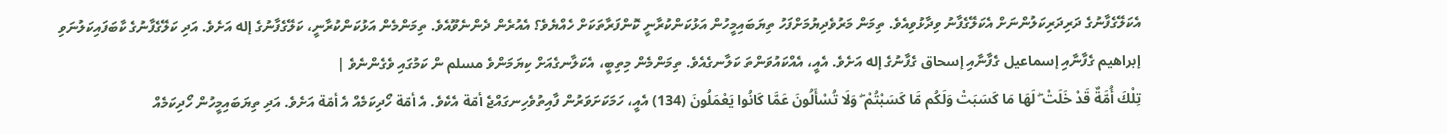އެކަލޭގެފާނުގެ ދަރިދަރިކަލުންނަށް އެކަލޭގެފާނު ވިދާޅުވިއެވެ. ތިމަން މަރުވެދިޔުމަށްފަހު ތިޔަބައިމީހުން އަޅުކަންކުރާނީ ކޮންފަރާތަކަށް ހެއްޔެވެ؟ އެއުރެން ދެންނެވޫއެވެ. ތިމަންމެން އަޅުކަންކުރާނީ، ކަލޭގެފާނުގެ إله އަށެވެ. އަދި ކަލޭގެފާނުގެ ކާބަފައިކަލުނަވި إبراهيم ގެފާނާއި إسماعيل ގެފާނާއި إسحاق ގެފާނުގެ إله އަށެވެ. އެއީ، އެއްކައުވަންތަ ކަލާނގެއެވެ. ތިމަންމެން މިތިބީ، އެކަލާނގެއަށް ކިޔަމަންވެ مسلم ން ކަމުގައި ވެގެންނެވެ |
تِلْكَ أُمَّةٌ قَدْ خَلَتْ ۖ لَهَا مَا كَسَبَتْ وَلَكُم مَّا كَسَبْتُمْ ۖ وَلَا تُسْأَلُونَ عَمَّا كَانُوا يَعْمَلُونَ (134) އެއީ، ހަމަކަށަވަރުން ފާއިތުވެހިނގައްޖެ أمّة އެކެވެ. އެ أمّة ހޯދިކަމެއް އެ أمّة އަށެވެ. އަދި ތިޔަބައިމީހުން ހޯދިކަމެއް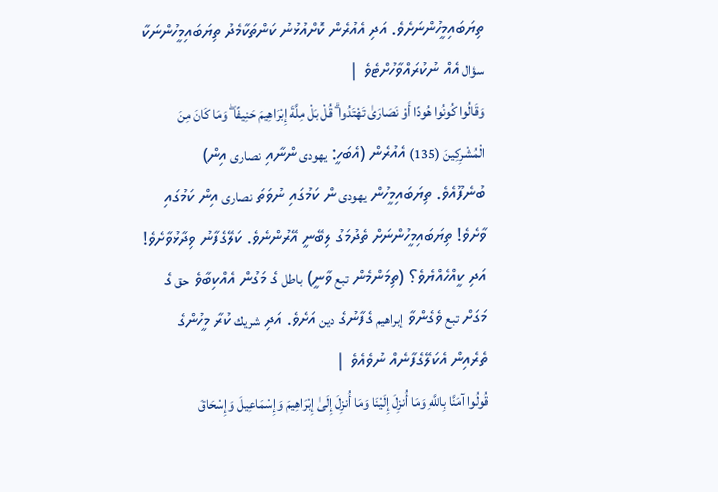ތިޔަބައިމީހުންނަށެވެ. އަދި އެއުރެން ކޮށްއުޅުނު ކަންތަކާމެދު ތިޔަބައިމީހުންނަކާ سؤال އެއް ނުކުރައްވާހުށްޓެވެ |
وَقَالُوا كُونُوا هُودًا أَوْ نَصَارَىٰ تَهْتَدُوا ۗ قُلْ بَلْ مِلَّةَ إِبْرَاهِيمَ حَنِيفًا ۖ وَمَا كَانَ مِنَ الْمُشْرِكِينَ (135) އެއުރެން (އެބަހީ: يهودى ންނާއި نصارى އިން) ބުނެފޫއެވެ. ތިޔަބައިމީހުން يهودى ން ކަމުގައި ނުވަތަ نصارى އިން ކަމުގައި ވާށެވެ! ތިޔަބައިމީހުންނަށް ތެދުމަގު ލިބޭނީ އޭރުންނެވެ. ކަލޭގެފާނު ވިދާޅުވާށެވެ! އަދި ކީއްހެއްޔެވެ؟ (ތިމަންމެން تبع ވާނީ) باطل ގެ މަގުން އެއްކިބާވެ حق ގެ މަގަށް تبع ވެގެންވާ إبراهيم ގެފާނުގެ دين އަށެވެ. އަދި شريك ކުރާ މީހުންގެ ތެރެއިން އެކަލޭގެފާނެއް ނުވެއެވެ |
قُولُوا آمَنَّا بِاللَّهِ وَمَا أُنزِلَ إِلَيْنَا وَمَا أُنزِلَ إِلَىٰ إِبْرَاهِيمَ وَإِسْمَاعِيلَ وَإِسْحَاقَ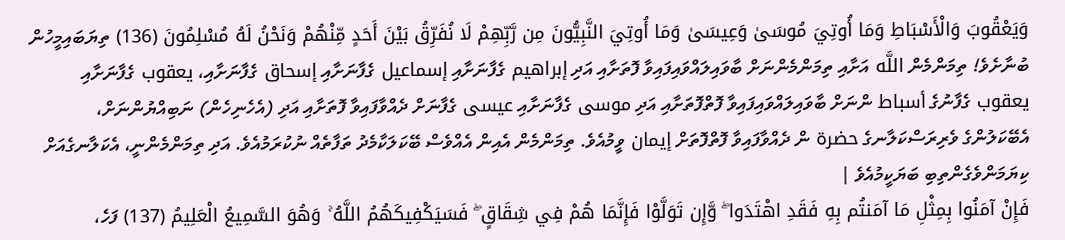وَيَعْقُوبَ وَالْأَسْبَاطِ وَمَا أُوتِيَ مُوسَىٰ وَعِيسَىٰ وَمَا أُوتِيَ النَّبِيُّونَ مِن رَّبِّهِمْ لَا نُفَرِّقُ بَيْنَ أَحَدٍ مِّنْهُمْ وَنَحْنُ لَهُ مُسْلِمُونَ (136) ތިޔަބައިމީހުން ބުނާށެވެ! ތިމަންމެން اللَّه އަށާއި ތިމަންމެންނަށް ބާވައިލައްވައިފައިވާ ފޮތަށާއި އަދި إبراهيم ގެފާނަށާއި إسماعيل ގެފާނަށާއި إسحاق ގެފާނަށާއި، يعقوب ގެފާނަށާއި يعقوب ގެފާނުގެ أسباط ންނަށް ބާވައިލައްވައިފައިވާ ފޮތްފޮތަށާއި އަދި موسى ގެފާނަށާއި عيسى ގެފާނަށް ދެއްވާފައިވާ ފޮތަށާއި އަދި (އެހެނިހެން) ނަބިއްޔުންނަށް، އެބޭކަލުންގެ ވެރިރަސްކަލާނގެ حضرة ން ދެއްވާފައިވާ ފޮތްފޮތަށް إيمان ވީމުއެވެ. ތިމަންމެން އެއިން އެއްވެސް ބޭކަލަކާމެދު ތަފާތެއް ނުކުރަމުއެވެ. އަދި ތިމަންމެންނީ، އެކަލާނގެއަށް ކިޔަމަންވެގެންތިބި ބަޔަކީމުއެވެ |
فَإِنْ آمَنُوا بِمِثْلِ مَا آمَنتُم بِهِ فَقَدِ اهْتَدَوا ۖ وَّإِن تَوَلَّوْا فَإِنَّمَا هُمْ فِي شِقَاقٍ ۖ فَسَيَكْفِيكَهُمُ اللَّهُ ۚ وَهُوَ السَّمِيعُ الْعَلِيمُ (137) ފަހެ،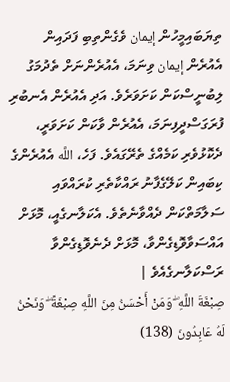ތިޔަބައިމީހުން إيمان ވެގެންތިބި ފަދައިން އެއުރެން إيمان ވިނަމަ، އެއުރެންނަށް ތެދުމަގު ލިބުނީސްކަން ކަށަވަރެވެ. އަދި އެއުރެން އެނބުރި ފުރަގަސްދީފިނަމަ، އެއުރެން ވާކަން ކަށަވަރީ، ދެކޮޅުވެރި ކަމެއްގެ ތެރޭގައެވެ. ފަހެ، اللَّه އެއުރެންގެ ކިބައިން ކަލޭގެފާނު ރައްކާތެރި ކުރައްވައި ސަލާމަތްކަން ދެއްވާނެތެވެ. އެކަލާނގެއީ، މޮޅަށް އައްސަވާވޮޑިގެންވާ، މޮޅަށް ދެނެވޮޑިގެންވާ ރަސްކަލާނގެއެވެ |
صِبْغَةَ اللَّهِ ۖ وَمَنْ أَحْسَنُ مِنَ اللَّهِ صِبْغَةً ۖ وَنَحْنُ لَهُ عَابِدُونَ (138)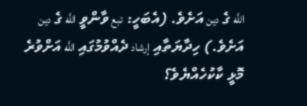اللَّه ގެ دين އަށެވެ. (އެބަހީ: تبع ވާންވީ اللَّه ގެ دين އަށެވެ.) ހިދާޔަތާއި إرشاد ދެއްވުމުގައި اللَّه އަށްވުރެ މޮޅީ ކާކުހެއްޔެވެ؟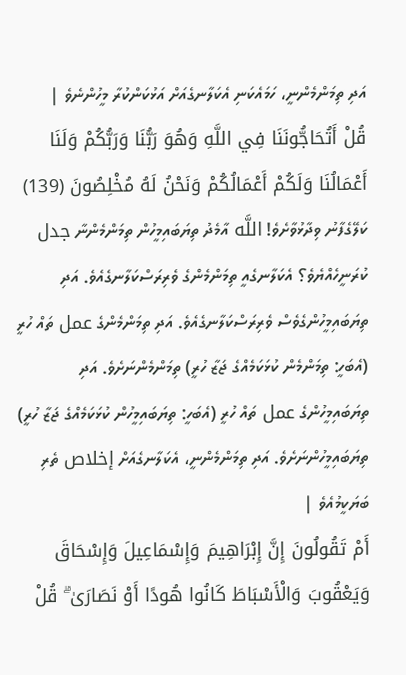އަދި ތިމަންމެންނީ، ހަމައެކަނި އެކަލާނގެއަށް އަޅުކަންކުރާ މީހުންނެވެ |
قُلْ أَتُحَاجُّونَنَا فِي اللَّهِ وَهُوَ رَبُّنَا وَرَبُّكُمْ وَلَنَا أَعْمَالُنَا وَلَكُمْ أَعْمَالُكُمْ وَنَحْنُ لَهُ مُخْلِصُونَ (139) ކަލޭގެފާނު ވިދާޅުވާށެވެ! اللَّه އާމެދު ތިޔަބައިމީހުން ތިމަންމެންނާ جدل ކުރަނީހެއްޔެވެ؟ އެކަލާނގެއީ ތިމަންމެންގެ ވެރިރަސްކަލާނގެއެވެ. އަދި ތިޔަބައިމީހުންގެވެސް ވެރިރަސްކަލާނގެއެވެ. އަދި ތިމަންމެންގެ عمل ތައް ހުރީ (އެބަހީ: ތިމަންމެން ކުޅަކަމެއްގެ ޖަޒާ ހުރީ) ތިމަންމެންނަށެވެ. އަދި ތިޔަބައިމީހުންގެ عمل ތައް ހުރީ (އެބަހީ: ތިޔަބައިމީހުން ކުޅަކަމެއްގެ ޖަޒާ ހުރީ) ތިޔަބައިމީހުންނަށެވެ. އަދި ތިމަންމެންނީ، އެކަލާނގެއަށް إخلاص ތެރި ބަޔަކީމުއެވެ |
أَمْ تَقُولُونَ إِنَّ إِبْرَاهِيمَ وَإِسْمَاعِيلَ وَإِسْحَاقَ وَيَعْقُوبَ وَالْأَسْبَاطَ كَانُوا هُودًا أَوْ نَصَارَىٰ ۗ قُلْ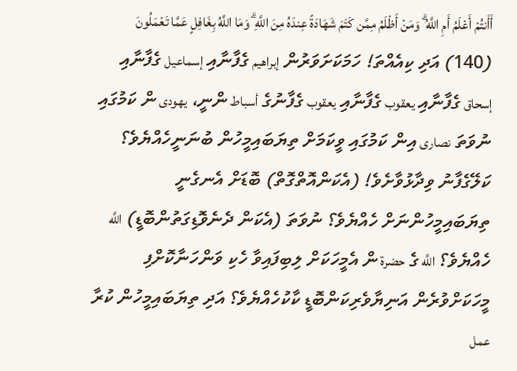أَأَنتُمْ أَعْلَمُ أَمِ اللَّهُ ۗ وَمَنْ أَظْلَمُ مِمَّن كَتَمَ شَهَادَةً عِندَهُ مِنَ اللَّهِ ۗ وَمَا اللَّهُ بِغَافِلٍ عَمَّا تَعْمَلُونَ (140) އަދި ކިއެއްތަ! ހަމަކަށަވަރުން إبراهيم ގެފާނާއި إسماعيل ގެފާނާއި إسحاق ގެފާނާއި يعقوب ގެފާނާއި يعقوب ގެފާނުގެ أسباط ންނީ، يهودى ން ކަމުގައި ނުވަތަ نصارى އިން ކަމުގައި ވީކަމަށް ތިޔަބައިމީހުން ބުނަނީހެއްޔެވެ؟ ކަލޭގެފާނު ވިދާޅުވާށެވެ! (އެކަންއޮތްގޮތް) ބޮޑަށް އެނގެނީ ތިޔަބައިމީހުންނަށް ހެއްޔެވެ؟ ނުވަތަ (އެކަން ދެނެވޮޑިގަތުންބޮޑީ) اللَّه ހެއްޔެވެ؟ اللَّه ގެ حضرة ން އެމީހަކަށް ލިބިފައިވާ ހެކި ވަންހަނާކޮށްފި މީހަކަށްވުރެން އަނިޔާވެރިކަންބޮޑީ ކާކުހެއްޔެވެ؟ އަދި ތިޔަބައިމީހުން ކުރާ عمل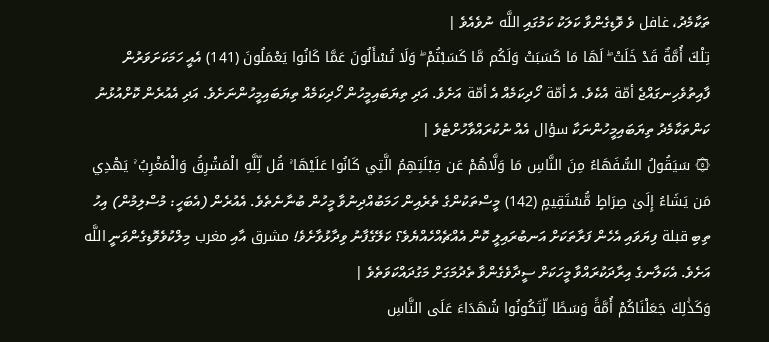ތަކާމެދު، غافل ވެ ވޮޑިގެންވާ ކަލަކު ކަމުގައި اللَّه ނުވެއެވެ |
تِلْكَ أُمَّةٌ قَدْ خَلَتْ ۖ لَهَا مَا كَسَبَتْ وَلَكُم مَّا كَسَبْتُمْ ۖ وَلَا تُسْأَلُونَ عَمَّا كَانُوا يَعْمَلُونَ (141) އެއީ ހަމަކަށަވަރުން ފާއިތުވެހިނގައްޖެ أمّة އެކެވެ. އެ أمّة ހޯދިކަމެއް އެ أمّة އަށެވެ. އަދި ތިޔަބައިމީހުން ހޯދިކަމެއް ތިޔަބައިމީހުންނަށެވެ. އަދި އެއުރެން ކޮށްއުޅުނު ކަންތަކާމެދު ތިޔަބައިމީހުންނަކާ سؤال އެއް ނުކުރައްވާހުށްޓެވެ |
۞ سَيَقُولُ السُّفَهَاءُ مِنَ النَّاسِ مَا وَلَّاهُمْ عَن قِبْلَتِهِمُ الَّتِي كَانُوا عَلَيْهَا ۚ قُل لِّلَّهِ الْمَشْرِقُ وَالْمَغْرِبُ ۚ يَهْدِي مَن يَشَاءُ إِلَىٰ صِرَاطٍ مُّسْتَقِيمٍ (142) މީސްތަކުންގެ ތެރެއިން ހަމަބުއްދިނުވާ މީހުން ބުނާނެތެވެ. އެއުރެން (އެބަހީ: މުސްލިމުން) އިހު ތިބި قبلة ފިޔަވައި އެހެން ފަރާތަކަށް އަނބުރައިލީ ކޮން އެއްޗެއްހެއްޔެވެ؟ ކަލޭގެފާނު ވިދާޅުވާށެވެ! مشرق އާއި مغرب މިލްކުވެވޮޑިގެންވަނީ اللَّه އަށެވެ. އެކަލާނގެ އިރާދަކުރައްވާ މީހަކަށް ސީދާވެގެންވާ ތެދުމަގަށް މަގުދައްކަވަތެވެ |
وَكَذَٰلِكَ جَعَلْنَاكُمْ أُمَّةً وَسَطًا لِّتَكُونُوا شُهَدَاءَ عَلَى النَّاسِ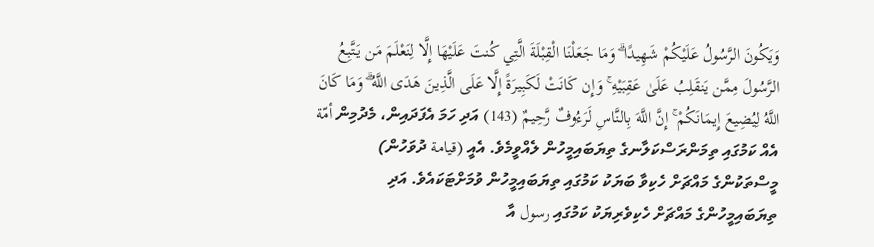وَيَكُونَ الرَّسُولُ عَلَيْكُمْ شَهِيدًا ۗ وَمَا جَعَلْنَا الْقِبْلَةَ الَّتِي كُنتَ عَلَيْهَا إِلَّا لِنَعْلَمَ مَن يَتَّبِعُ الرَّسُولَ مِمَّن يَنقَلِبُ عَلَىٰ عَقِبَيْهِ ۚ وَإِن كَانَتْ لَكَبِيرَةً إِلَّا عَلَى الَّذِينَ هَدَى اللَّهُ ۗ وَمَا كَانَ اللَّهُ لِيُضِيعَ إِيمَانَكُمْ ۚ إِنَّ اللَّهَ بِالنَّاسِ لَرَءُوفٌ رَّحِيمٌ (143) އަދި ހަމަ އެފަދައިން، މެދުމިން أمّة އެއް ކަމުގައި ތިމަންރަސްކަލާނގެ ތިޔަބައިމީހުން ލެއްވީމެވެ. އެއީ (قيامة ދުވަހުން) މީސްތަކުންގެ މައްޗަށް ހެކިވާ ބަޔަކު ކަމުގައި ތިޔަބައިމީހުން ވުމަށްޓަކައެވެ. އަދި ތިޔަބައިމީހުންގެ މައްޗަށް ހެކިވެރިޔަކު ކަމުގައި رسول އާ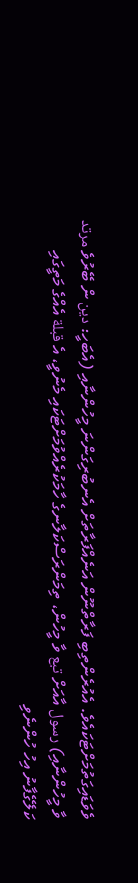ވެވަޑައިގަތުމަށްޓަކައެވެ. އެއުރެންތިބި ފަރާތްނޫން އަނެއްފަރާތަށް އެނބުރިގަންނަ މީހުންނާއި (އެބަހީ: دين ން ބޭރުވެ مرتد ވާ މީހުންނާއި) رسول އާއަށް تبع ވާ މީހުން، ތިމަންރަސްކަލާނގެ ހާމަކުރެއްވުމަށްޓަކައި މެނުވީ، އެ قبلة އެއްގެ މަތީގައި ކަލޭގެފާނު އިހު ހުންނެވި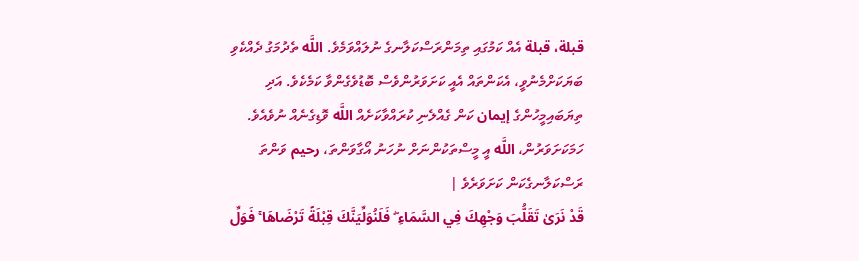قبلة، قبلة އެއް ކަމުގައި ތިމަންރަސްކަލާނގެ ނުލައްވަމެވެ. اللَّه ތެދުމަގު ދެއްކެވި ބަޔަކަށްމެނުވީ، އެކަންތައް އެއީ ކަށަވަރުންވެސް ބޮޑުވެގެންވާ ކަމެކެވެ. އަދި ތިޔަބައިމީހުންގެ إيمان ކަން ގެއްލެނި ކުރައްވާކަށެއް اللَّه ވޮޑިގެނެއް ނުވެއެވެ. ހަމަކަށަވަރުން، اللَّه އީ މީސްތަކުންނަށް ނުހަނު އޯގާވަންތަ، رحيم ވަންތަ ރަސްކަލާނގެކަން ކަށަވަރެވެ |
قَدْ نَرَىٰ تَقَلُّبَ وَجْهِكَ فِي السَّمَاءِ ۖ فَلَنُوَلِّيَنَّكَ قِبْلَةً تَرْضَاهَا ۚ فَوَلِّ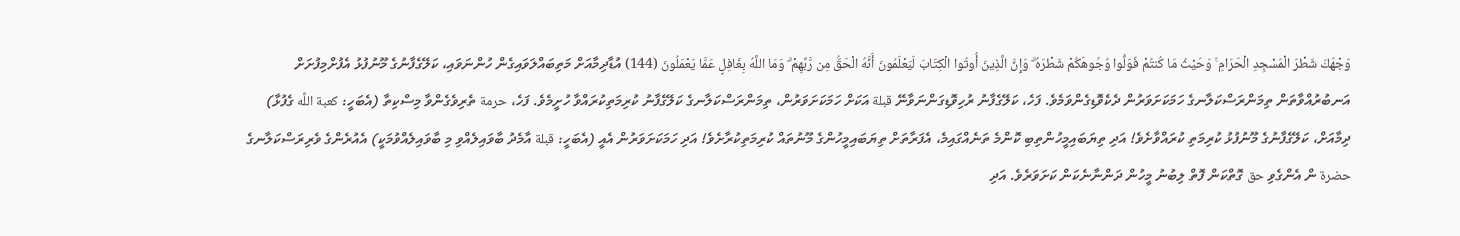وَجْهَكَ شَطْرَ الْمَسْجِدِ الْحَرَامِ ۚ وَحَيْثُ مَا كُنتُمْ فَوَلُّوا وُجُوهَكُمْ شَطْرَهُ ۗ وَإِنَّ الَّذِينَ أُوتُوا الْكِتَابَ لَيَعْلَمُونَ أَنَّهُ الْحَقُّ مِن رَّبِّهِمْ ۗ وَمَا اللَّهُ بِغَافِلٍ عَمَّا يَعْمَلُونَ (144) އުޑާދިމާއަށް މަތިބައްލަވައިގެން ހުންނަވައި، ކަލޭގެފާނުގެ މޫނުފުޅު އެފުށްމިފުށަށް އަނބުރުއްވާތަން ތިމަންރަސްކަލާނގެ ހަމަކަށަވަރުން ދެކެވޮޑިގެންވަމެވެ. ފަހެ، ކަލޭގެފާނު ރުހިވޮޑިގަންނަވާނޭ قبلة އަކަށް ހަމަކަށަވަރުން، ތިމަންރަސްކަލާނގެ ކަލޭގެފާނު ކުރިމަތިކުރައްވާ ހުށީމެވެ. ފަހެ، حرمة ތެރިވެގެންވާ މިސްކިތާ (އެބަހީ: كعبة اللَّه ގެފުޅާ) ދިމާއަށް، ކަލޭގެފާނުގެ މޫނުފުޅު ކުރިމަތި ކުރައްވާށެވެ! އަދި ތިޔަބައިމީހުންތިބި ކޮންމެ ތަނެއްގައިމެ، އެފަރާތަށް ތިޔަބައިމީހުންގެ މޫނުތައް ކުރިމަތިކުރާށެވެ! އަދި ހަމަކަށަވަރުން އެއީ (އެބަހީ: قبلة އާމެދު ބާވައިލެއްވި މި ބާވައިލެއްވުމަކީ) އެއުރެންގެ ވެރިރަސްކަލާނގެ حضرة ން އެންގެވި حق ގޮތްކަން ފޮތް ލިބުނު މީހުން ދަންނާނެކަން ކަށަވަރެވެ. އަދި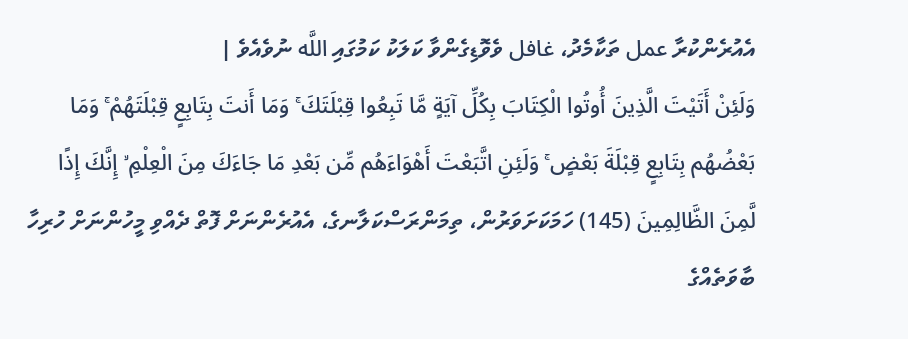އެއުރެންކުރާ عمل ތަކާމެދު، غافل ވެވޮޑިގެންވާ ކަލަކު ކަމުގައި اللَّه ނުވެއެވެ |
وَلَئِنْ أَتَيْتَ الَّذِينَ أُوتُوا الْكِتَابَ بِكُلِّ آيَةٍ مَّا تَبِعُوا قِبْلَتَكَ ۚ وَمَا أَنتَ بِتَابِعٍ قِبْلَتَهُمْ ۚ وَمَا بَعْضُهُم بِتَابِعٍ قِبْلَةَ بَعْضٍ ۚ وَلَئِنِ اتَّبَعْتَ أَهْوَاءَهُم مِّن بَعْدِ مَا جَاءَكَ مِنَ الْعِلْمِ ۙ إِنَّكَ إِذًا لَّمِنَ الظَّالِمِينَ (145) ހަމަކަށަވަރުން، ތިމަންރަސްކަލާނގެ، އެއުރެންނަށް ފޮތް ދެއްވި މީހުންނަށް ހުރިހާ ބާވަތެއްގެ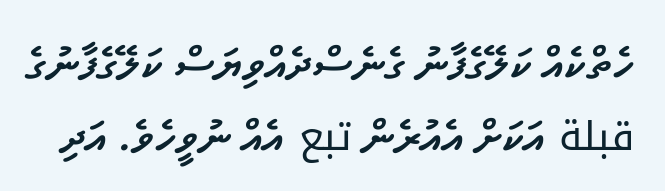ހެތްކެއް ކަލޭގެފާނު ގެނެސްދެއްވިޔަސް ކަލޭގެފާނުގެ قبلة އަކަށް އެއުރެން تبع އެއް ނުވީހެވެ. އަދި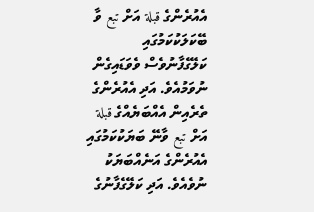އެއުރެންގެ قبلة އަށް تبع ވާ ބޭކަލަކުކަމުގައި ކަލޭގެފާނުވެސް ވެވަޑައިގެން ނުވަމުއެވެ. އަދި އެއުރެންގެ ތެރެއިން އެއްބަޔެއްގެ قبلة އަށް تبع ވާނޭ ބަޔަކުކަމުގައި އެއުރެންގެ އަނެއްބަޔަކު ނުވެއެވެ. އަދި ކަލޭގެފާނުގެ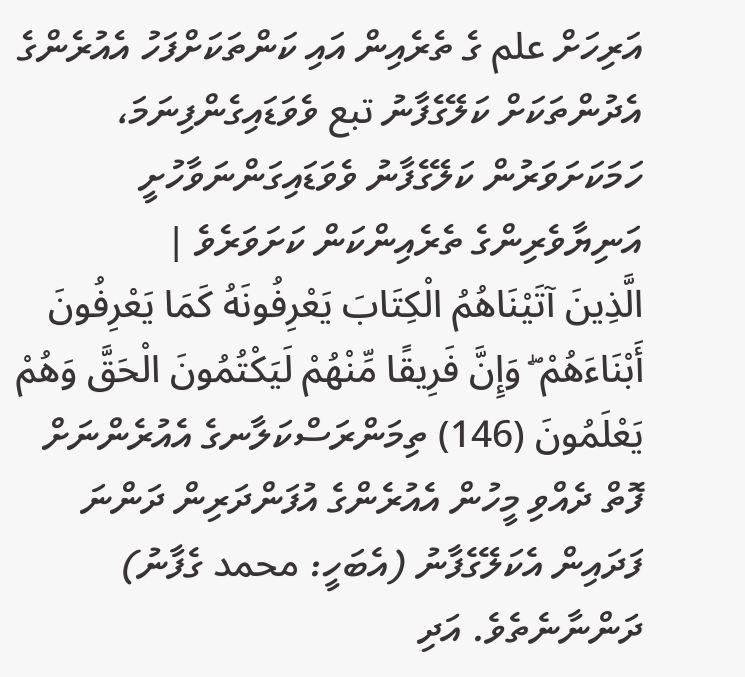އަރިހަށް علم ގެ ތެރެއިން އައި ކަންތަކަށްފަހު އެއުރެންގެ އެދުންތަކަށް ކަލޭގެފާނު تبع ވެވަޑައިގެންފިނަމަ، ހަމަކަށަވަރުން ކަލޭގެފާނު ވެވަޑައިގަންނަވާހުށީ އަނިޔާވެރިންގެ ތެރެއިންކަން ކަށަވަރެވެ |
الَّذِينَ آتَيْنَاهُمُ الْكِتَابَ يَعْرِفُونَهُ كَمَا يَعْرِفُونَ أَبْنَاءَهُمْ ۖ وَإِنَّ فَرِيقًا مِّنْهُمْ لَيَكْتُمُونَ الْحَقَّ وَهُمْ يَعْلَمُونَ (146) ތިމަންރަސްކަލާނގެ އެއުރެންނަށް ފޮތް ދެއްވި މީހުން އެއުރެންގެ އުފަންދަރިން ދަންނަ ފަދައިން އެކަލޭގެފާނު (އެބަހީ: محمد ގެފާނު) ދަންނާނެތެވެ. އަދި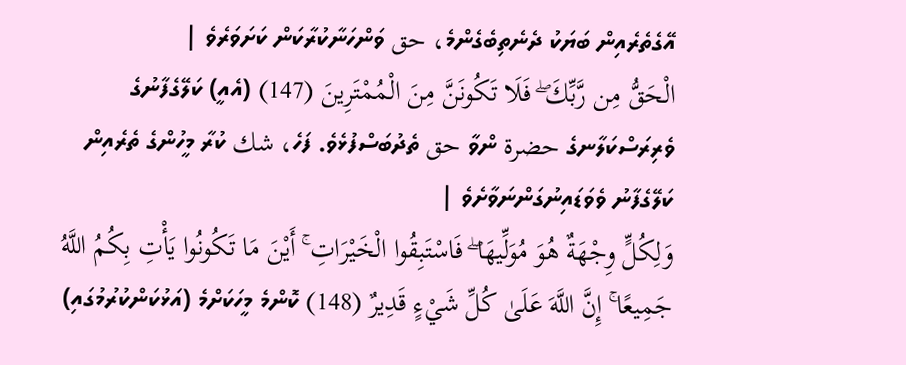އޭގެތެރެއިން ބަޔަކު ދެނެތިބެގެންމެ، حق ވަންހަނާކުރާކަން ކަށަވަރެވެ |
الْحَقُّ مِن رَّبِّكَ ۖ فَلَا تَكُونَنَّ مِنَ الْمُمْتَرِينَ (147) (އެއީ) ކަލޭގެފާނުގެ ވެރިރަސްކަލާނގެ حضرة ންވާ حق ތެދުބަސްފުޅެވެ. ފަހެ، شك ކުރާ މީހުންގެ ތެރެއިން ކަލޭގެފާނު ވެވަޑައިނުގަންނަވާށެވެ |
وَلِكُلٍّ وِجْهَةٌ هُوَ مُوَلِّيهَا ۖ فَاسْتَبِقُوا الْخَيْرَاتِ ۚ أَيْنَ مَا تَكُونُوا يَأْتِ بِكُمُ اللَّهُ جَمِيعًا ۚ إِنَّ اللَّهَ عَلَىٰ كُلِّ شَيْءٍ قَدِيرٌ (148) ކޮންމެ މީހަކަށްމެ (އަޅުކަންކުރުމުގައި)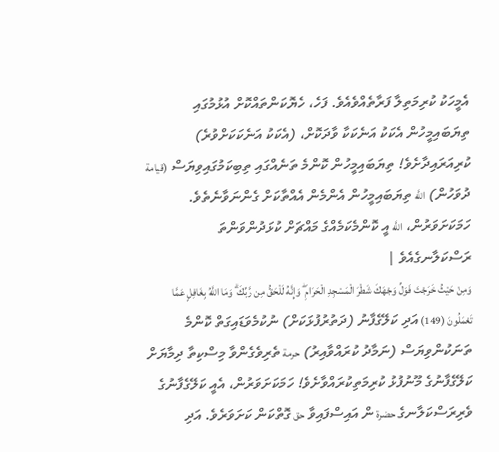އެމީހަކު ކުރިމަތިލާ ފަރާތެއްވެއެވެ. ފަހެ، ހެޔޮކަންތައްކޮށް އުޅުމުގައި ތިޔަބައިމީހުން އެކަކު އަނެކަކާ ވާދަކޮށް، (އެކަކު އަނެކަކަށްވުރެ) ކުރިއަރައިދާށެވެ! ތިޔަބައިމީހުން ކޮންމެ ތަނެއްގައި ތިބިކަމުގައިވިޔަސް (قيامة ދުވަހުން) اللَّه ތިޔަބައިމީހުން އެންމެން އެއްތާކަށް ގެންނަވާނެތެވެ. ހަމަކަށަވަރުން، اللَّه އީ ކޮންމެކަމެއްގެ މައްޗަށް ކުޅަދުންވަންތަ ރަސްކަލާނގެއެވެ |
وَمِنْ حَيْثُ خَرَجْتَ فَوَلِّ وَجْهَكَ شَطْرَ الْمَسْجِدِ الْحَرَامِ ۖ وَإِنَّهُ لَلْحَقُّ مِن رَّبِّكَ ۗ وَمَا اللَّهُ بِغَافِلٍ عَمَّا تَعْمَلُونَ (149) އަދި ކަލޭގެފާނު (ދަތުރުފުޅަކަށް) ނުކުމެވަޑައިގަތް ކޮންމެ ތަނަކުންވިޔަސް (ނަމާދު ކުރައްވާއިރު) حرمة ތެރިވެގެންވާ މިސްކިތާ ދިމާޔަށް ކަލޭގެފާނުގެ މޫނުފުޅު ކުރިމަތިކުރައްވާށެވެ! ހަމަކަށަވަރުން، އެއީ ކަލޭގެފާނުގެ ވެރިރަސްކަލާނގެ حضرة ން އައިސްފައިވާ حق ގޮތްކަން ކަށަވަރެވެ. އަދި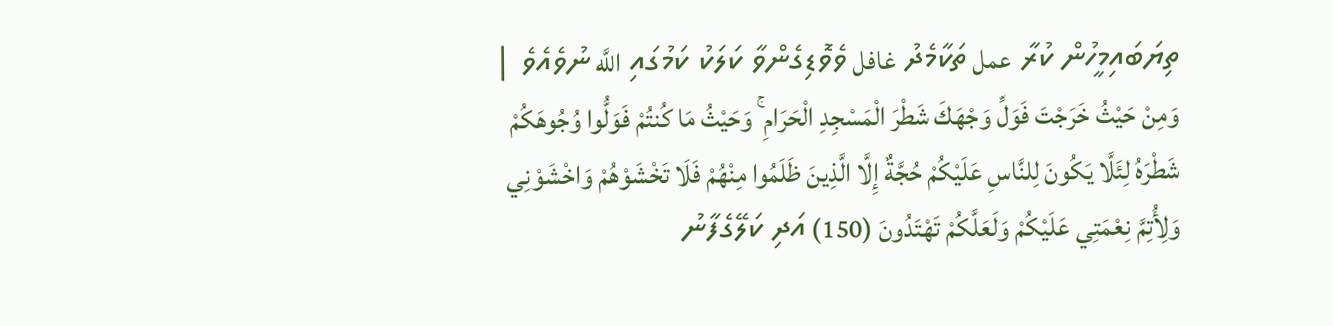ތިޔަބައިމީހުން ކުރާ عمل ތަކާމެދު غافل ވެވޮޑިގެންވާ ކަލަކު ކަމުގައި اللَّه ނުވެއެވެ |
وَمِنْ حَيْثُ خَرَجْتَ فَوَلِّ وَجْهَكَ شَطْرَ الْمَسْجِدِ الْحَرَامِ ۚ وَحَيْثُ مَا كُنتُمْ فَوَلُّوا وُجُوهَكُمْ شَطْرَهُ لِئَلَّا يَكُونَ لِلنَّاسِ عَلَيْكُمْ حُجَّةٌ إِلَّا الَّذِينَ ظَلَمُوا مِنْهُمْ فَلَا تَخْشَوْهُمْ وَاخْشَوْنِي وَلِأُتِمَّ نِعْمَتِي عَلَيْكُمْ وَلَعَلَّكُمْ تَهْتَدُونَ (150) އަދި ކަލޭގެފާނު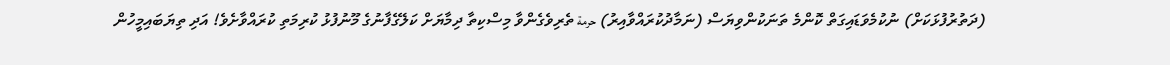(ދަތުރުފުޅަކަށް) ނުކުމެވަޑައިގަތް ކޮންމެ ތަނަކުންވިޔަސް (ނަމާދުކުރައްވާއިރު) حرمة ތެރިވެގެންވާ މިސްކިތާ ދިމާޔަށް ކަލޭގެފާނުގެ މޫނުފުޅު ކުރިމަތި ކުރައްވާށެވެ! އަދި ތިޔަބައިމީހުން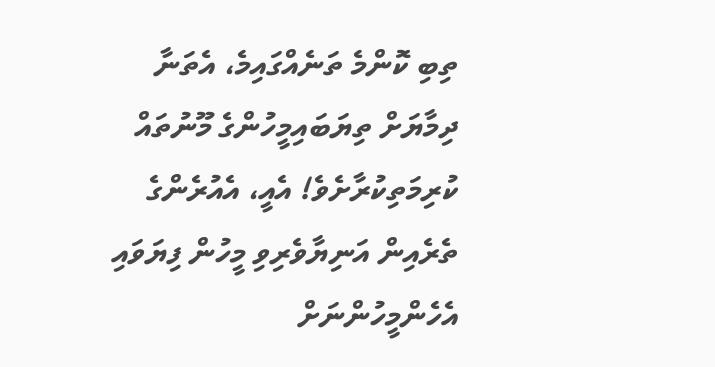ތިބި ކޮންމެ ތަނެއްގައިމެ، އެތަނާ ދިމާޔަށް ތިޔަބައިމީހުންގެ މޫނުތައް ކުރިމަތިކުރާށެވެ! އެއީ، އެއުރެންގެ ތެރެއިން އަނިޔާވެރިވި މީހުން ފިޔަވައި އެހެންމީހުންނަށް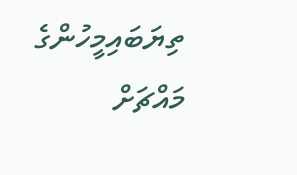ތިޔަބައިމީހުންގެ މައްޗަށް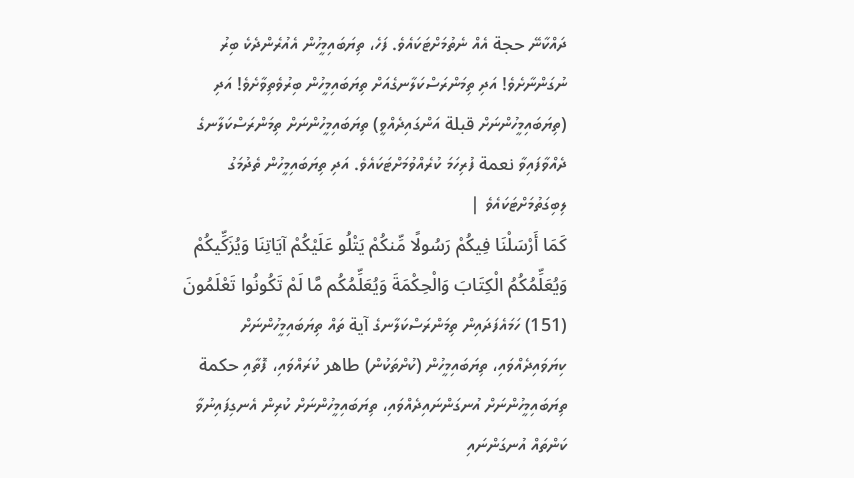ދައްކާނޭ حجة އެއް ނެތުމަށްޓަކައެވެ. ފަހެ، ތިޔަބައިމީހުން އެއުރެންދެކެ ބިރު ނުގަންނާށެވެ! އަދި ތިމަންރަސްކަލާނގެއަށް ތިޔަބައިމީހުން ބިރުވެތިވާށެވެ! އަދި (ތިޔަބައިމީހުންނަށް قبلة އަންގައިދެއްވީ) ތިޔަބައިމީހުންނަށް ތިމަންރަސްކަލާނގެ ދެއްވާފައިވާ نعمة ފުރިހަމަ ކުރެއްވުމަށްޓަކައެވެ. އަދި ތިޔަބައިމީހުން ތެދުމަގު ލިބިގަތުމަށްޓަކައެވެ |
كَمَا أَرْسَلْنَا فِيكُمْ رَسُولًا مِّنكُمْ يَتْلُو عَلَيْكُمْ آيَاتِنَا وَيُزَكِّيكُمْ وَيُعَلِّمُكُمُ الْكِتَابَ وَالْحِكْمَةَ وَيُعَلِّمُكُم مَّا لَمْ تَكُونُوا تَعْلَمُونَ (151) ހަމައެފަދައިން ތިމަންރަސްކަލާނގެ آية ތައް ތިޔަބައިމީހުންނަށް ކިޔަވައިދެއްވައި، ތިޔަބައިމީހުން (ކުށްތަކުން) طاهر ކުރައްވައި، ފޮތާއި حكمة ތިޔަބައިމީހުންނަށް އުނގަންނައިދެއްވައި، ތިޔަބައިމީހުންނަށް ކުރިން އެނގިފައިނުވާ ކަންތައް އުނގަންނައި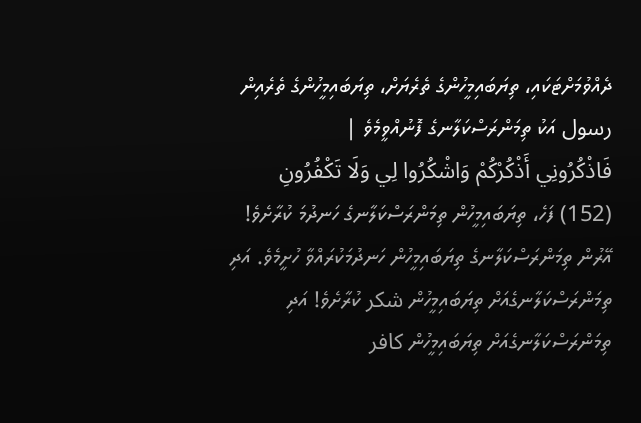ދެއްވުމަށްޓަކައި، ތިޔަބައިމީހުންގެ ތެރެޔަށް، ތިޔަބައިމީހުންގެ ތެރެއިން رسول އަކު ތިމަންރަސްކަލާނގެ ފޮނުއްވީމެވެ |
فَاذْكُرُونِي أَذْكُرْكُمْ وَاشْكُرُوا لِي وَلَا تَكْفُرُونِ (152) ފަހެ، ތިޔަބައިމީހުން ތިމަންރަސްކަލާނގެ ހަނދުމަ ކުރާށެވެ! އޭރުން ތިމަންރަސްކަލާނގެ ތިޔަބައިމީހުން ހަނދުމަކުރައްވާ ހުށީމެވެ. އަދި ތިމަންރަސްކަލާނގެއަށް ތިޔަބައިމީހުން شكر ކުރާށެވެ! އަދި ތިމަންރަސްކަލާނގެއަށް ތިޔަބައިމީހުން كافر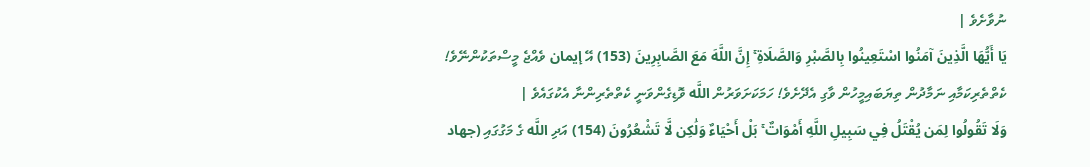ނުވާށެވެ |
يَا أَيُّهَا الَّذِينَ آمَنُوا اسْتَعِينُوا بِالصَّبْرِ وَالصَّلَاةِ ۚ إِنَّ اللَّهَ مَعَ الصَّابِرِينَ (153) އޭ إيمان ވެއްޖެ މީސްތަކުންނޭވެ! ކެތްތެރިކަމާއި ނަމާދުން ތިޔަބައިމީހުން ވާގި އެދޭށެވެ! ހަމަކަށަވަރުން اللَّه ވޮޑިގެންވަނީ ކެތްތެރިންނާ އެކުގައެވެ |
وَلَا تَقُولُوا لِمَن يُقْتَلُ فِي سَبِيلِ اللَّهِ أَمْوَاتٌ ۚ بَلْ أَحْيَاءٌ وَلَٰكِن لَّا تَشْعُرُونَ (154) އަދި اللَّه ގެ މަގުގައި (جهاد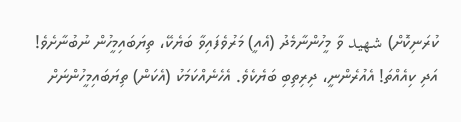ކުރަނިކޮށް) شهيد ވާ މީހުންނާމެދު (އެއީ) މަރުވެފައިވާ ބަޔެކޭ، ތިޔަބައިމީހުން ނުބުނާށެވެ! އަދި ކިއެއްތަ! އެއުރެންނީ، ދިރިތިބި ބަޔެކެވެ. އެހެނެއްކަމަކު (އެކަން) ތިޔަބައިމީހުންނަށް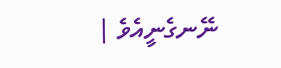ނޭނގެނީއެވެ |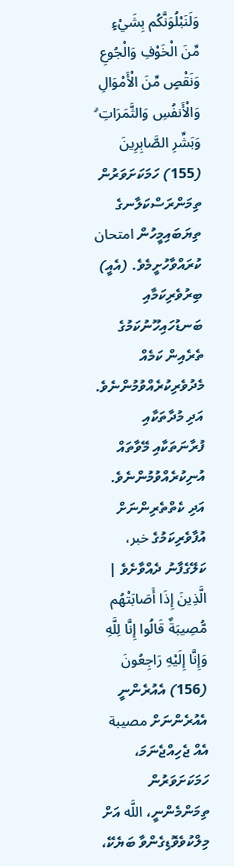وَلَنَبْلُوَنَّكُم بِشَيْءٍ مِّنَ الْخَوْفِ وَالْجُوعِ وَنَقْصٍ مِّنَ الْأَمْوَالِ وَالْأَنفُسِ وَالثَّمَرَاتِ ۗ وَبَشِّرِ الصَّابِرِينَ (155) ހަމަކަށަވަރުން ތިމަންރަސްކަލާނގެ ތިޔަބައިމީހުން امتحان ކުރައްވާހުށީމެވެ. (އެއީ) ބިރުވެރިކަމާއި ބަނޑުހައިހޫނުކަމުގެ ތެރެއިން ކަމެއް މެދުވެރިކުރެއްވުމުންނެވެ. އަދި މުދާތަކާއި ފުރާނަތަކާއި މޭވާތައް އުނިކުރެއްވުމުންނެވެ. އަދި ކެތްތެރިންނަށް އުފާވެރިކަމުގެ خبر، ކަލޭގެފާނު ދެއްވާށެވެ |
الَّذِينَ إِذَا أَصَابَتْهُم مُّصِيبَةٌ قَالُوا إِنَّا لِلَّهِ وَإِنَّا إِلَيْهِ رَاجِعُونَ (156) އެއުރެންނީ އެއުރެންނަށް مصيبة އެއް ޖެހިއްޖެނަމަ، ހަމަކަށަވަރުން ތިމަންމެންނީ، اللَّه އަށް މިލްކުވެވޮޑިގެންވާ ބަޔެކޭ،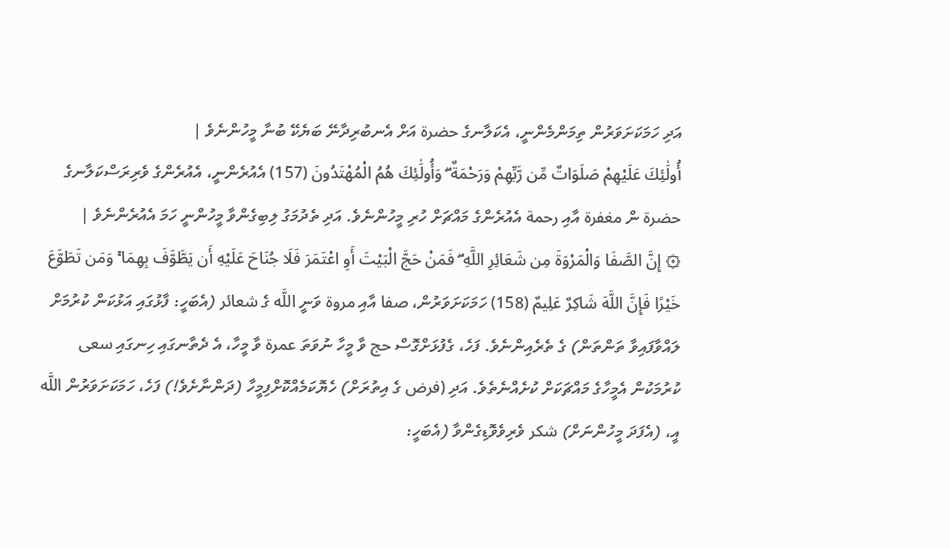އަދި ހަމަކަށަވަރުން ތިމަންމެންނީ، އެކަލާނގެ حضرة އަށް އެނބުރިދާނޭ ބަޔެކޭ ބުނާ މީހުންނެވެ |
أُولَٰئِكَ عَلَيْهِمْ صَلَوَاتٌ مِّن رَّبِّهِمْ وَرَحْمَةٌ ۖ وَأُولَٰئِكَ هُمُ الْمُهْتَدُونَ (157) އެއުރެންނީ، އެއުރެންގެ ވެރިރަސްކަލާނގެ حضرة ން مغفرة އާއި رحمة އެއުރެންގެ މައްޗަށް ހުރި މީހުންނެވެ. އަދި ތެދުމަގު ލިބިގެންވާ މީހުންނީ ހަމަ އެއުރެންނެވެ |
۞ إِنَّ الصَّفَا وَالْمَرْوَةَ مِن شَعَائِرِ اللَّهِ ۖ فَمَنْ حَجَّ الْبَيْتَ أَوِ اعْتَمَرَ فَلَا جُنَاحَ عَلَيْهِ أَن يَطَّوَّفَ بِهِمَا ۚ وَمَن تَطَوَّعَ خَيْرًا فَإِنَّ اللَّهَ شَاكِرٌ عَلِيمٌ (158) ހަމަކަށަވަރުން، صفا އާއި مروة ވަނީ اللَّه ގެ شعائر (އެބަހީ: ފާޅުގައި އަޅުކަން ކުރުމަށް ލައްވާފައިވާ ތަންތަން) ގެ ތެރެއިންނެވެ. ފަހެ، ގެފުޅަށްގޮސް حج ވާ މީހާ ނުވަތަ عمرة ވާ މީހާ، އެ ދެތާނގައި ހިނގައި سعى ކުރުމަކުން އެމީހާގެ މައްޗަކަށް ކުށެއްނެތެވެ. އަދި (فرض ގެ އިތުރަށް) ހެޔޮކަމެއްކޮށްފިމީހާ (ދަންނާށެވެ!) ފަހެ، ހަމަކަށަވަރުން اللَّه އީ، (އެފަދަ މީހުންނަށް) شكر ވެރިވެވޮޑިގެންވާ (އެބަހީ: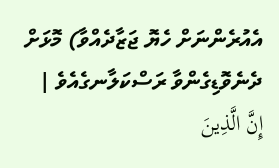އެއުރެންނަށް ހެޔޮ ޖަޒާދެއްވާ) މޮޅަށް ދެނެވޮޑިގެންވާ ރަސްކަލާނގެއެވެ |
إِنَّ الَّذِينَ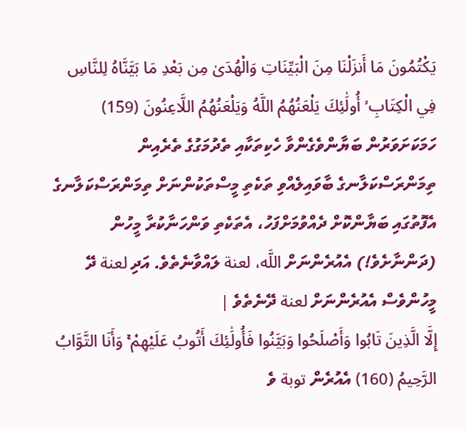يَكْتُمُونَ مَا أَنزَلْنَا مِنَ الْبَيِّنَاتِ وَالْهُدَىٰ مِن بَعْدِ مَا بَيَّنَّاهُ لِلنَّاسِ فِي الْكِتَابِ ۙ أُولَٰئِكَ يَلْعَنُهُمُ اللَّهُ وَيَلْعَنُهُمُ اللَّاعِنُونَ (159) ހަމަކަށަވަރުން ބަޔާންވެގެންވާ ހެކިތަކާއި ތެދުމަގުގެ ތެރެއިން ތިމަންރަސްކަލާނގެ ބާވައިލެއްވި ތަކެތި މީސްތަކުންނަށް ތިމަންރަސްކަލާނގެ އެފޮތުގައި ބަޔާންކޮށް ދެއްވުމަށްފަހު، އެތަކެތި ވަންހަނާކުރާ މީހުން (ދަންނާށެވެ!) އެއުރެންނަށް اللَّه، لعنة ލައްވާނެތެވެ. އަދި لعنة ދޭ މީހުންވެސް އެއުރެންނަށް لعنة ދޭނެތެވެ |
إِلَّا الَّذِينَ تَابُوا وَأَصْلَحُوا وَبَيَّنُوا فَأُولَٰئِكَ أَتُوبُ عَلَيْهِمْ ۚ وَأَنَا التَّوَّابُ الرَّحِيمُ (160) އެއުރެން توبة ވެ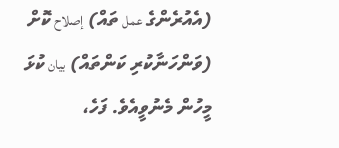(އެއުރެންގެ عمل ތައް) إصلاح ކޮށް (ވަންހަނާކުރި ކަންތައް) بيان ކުޅަ މީހުން މެނުވީއެވެ. ފަހެ،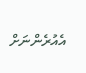އެއުރެންނަށް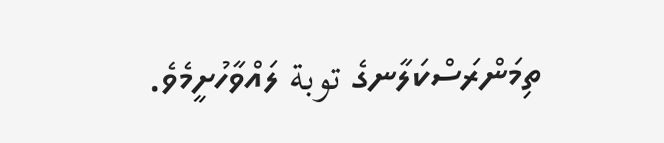ތިމަންރަސްކަލާނގެ توبة ލައްވާހުށީމެވެ.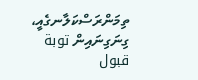ތިމަންރަސްކަލާނގެއީ، ގިނަގިނައިން توبة قبول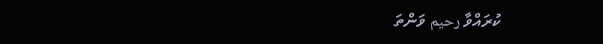ކުރައްވާ رحيم ވަންތަ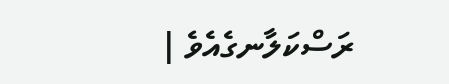ރަސްކަލާނގެއެވެ |